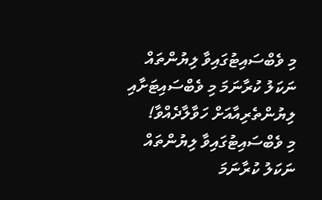މި ވެބްސައިޓުގައިވާ ލިޔުންތައް ނަކަލު ކުރާނަމަ މި ވެބްސައިޓަށާއި ލިޔުންތެރިއާއަށް ހަވާލާދެއްވާ!
މި ވެބްސައިޓުގައިވާ ލިޔުންތައް ނަކަލު ކުރާނަމަ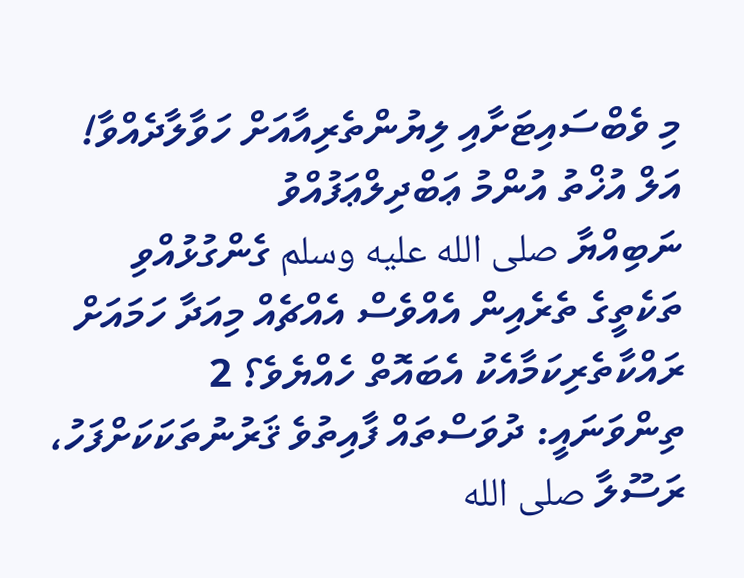މި ވެބްސައިޓަށާއި ލިޔުންތެރިއާއަށް ހަވާލާދެއްވާ!
އަލް އުޚްތު އުންމު ޢަބްދިލްޢަފުއްވު
ނަބިއްޔާ صلى الله عليه وسلم ގެންގުޅުއްވި ތަކެތީގެ ތެރެއިން އެއްވެސް އެއްޗެއް މިއަދާ ހަމައަށް ރައްކާތެރިކަމާއެކު އެބައޮތް ހެއްޔެވެ؟ 2
ތިންވަނައީ: ދުވަސްތައް ފާއިތުވެ ޤަރުނުތަކަކަށްފަހު، ރަސޫލާ صلى الله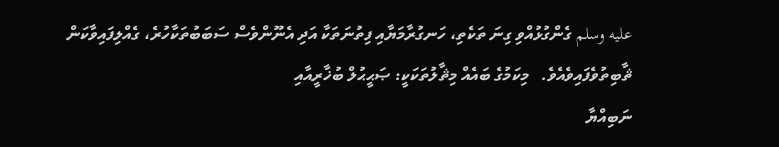عليه وسلم ގެންގުޅުއްވި ގިނަ ތަކެތި، ހަނގުރާމަޔާއި ފިތުނަތަކާ އަދި އެނޫންވެސް ސަބަބުތަކާހުރެ، ގެއްލިފައިވާކަން ޘާބިތުވެފައިވެއެވެ.   މިކަމުގެ ބައެއް މިޘާލުތަކަކީ: ޞަޙީޙުލް ބުޚާރީއާއި
ނަބިއްޔާ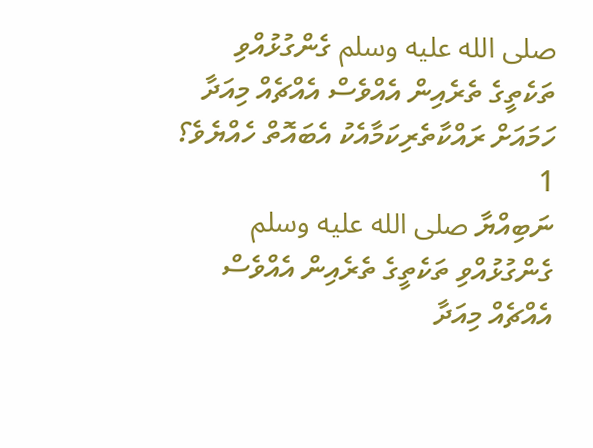صلى الله عليه وسلم ގެންގުޅުއްވި ތަކެތީގެ ތެރެއިން އެއްވެސް އެއްޗެއް މިއަދާ ހަމައަށް ރައްކާތެރިކަމާއެކު އެބައޮތް ހެއްޔެވެ؟ 1
ނަބިއްޔާ صلى الله عليه وسلم ގެންގުޅުއްވި ތަކެތީގެ ތެރެއިން އެއްވެސް އެއްޗެއް މިއަދާ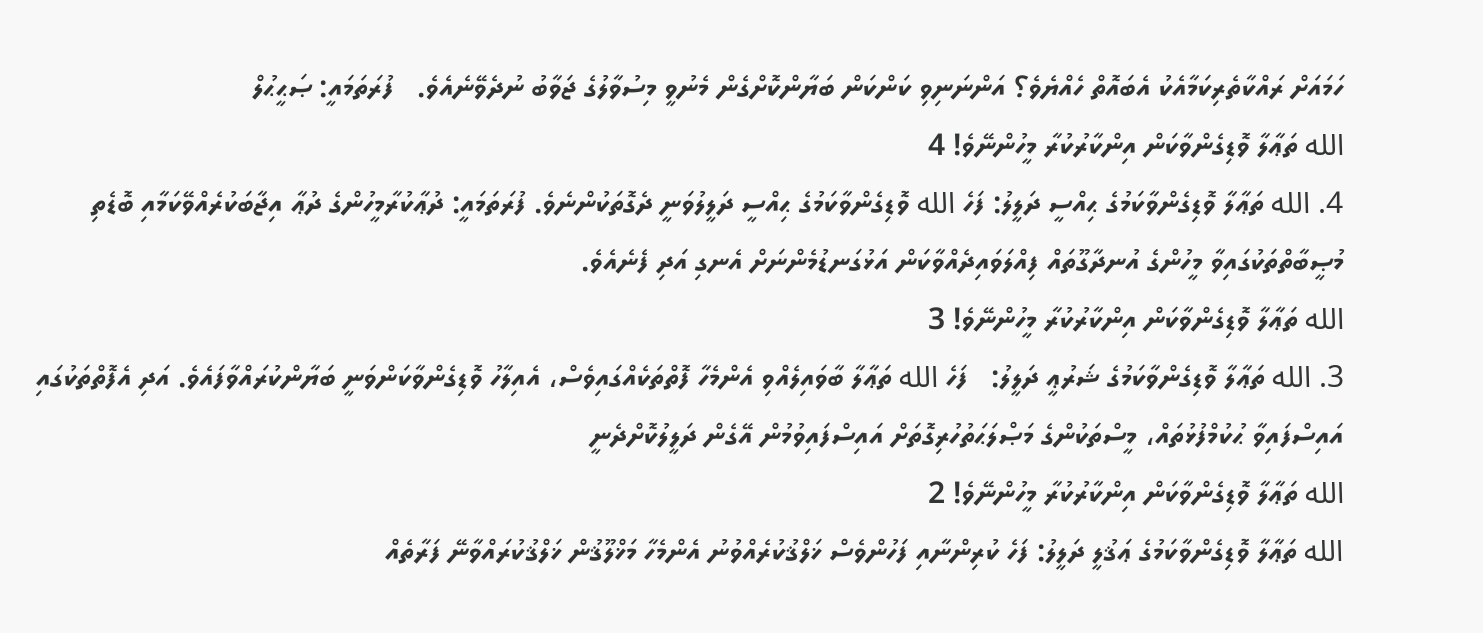ހަމައަށް ރައްކާތެރިކަމާއެކު އެބައޮތް ހެއްޔެވެ؟ އަންނަނިވި ކަންކަން ބަޔާންކޮށްގެން މެނުވީ މިސުވާލުގެ ޖަވާބު ނުދެވޭނެއެވެ.   ފުރަތަމައީ: ޞަޙީޙުލް
الله ތަޢާލާ ވޮޑިގެންވާކަން އިންކާރުކުރާ މީހުންނޭވެ! 4
4. الله ތަޢާލާ ވޮޑިގެންވާކަމުގެ ޙިއްސީ ދަލީލު: ފަހެ الله ވޮޑިގެންވާކަމުގެ ޙިއްސީ ދަލީލުވަނީ ދެގޮތަކުންނެވެ. ފުރަތަމައީ: ދުޢާކުރާމީހުންގެ ދުޢާ އިޖާބަކުރެއްވޭކަމާއި ބޮޑެތި މުޞީބާތްތަކުގައިވާ މީހުންގެ އުނދާގޫތައް ފިއްލަވައިދެއްވާކަން އަޅުގަނޑުމެންނަށް އެނގި އަދި ފެނެއެވެ.
الله ތަޢާލާ ވޮޑިގެންވާކަން އިންކާރުކުރާ މީހުންނޭވެ! 3
3. الله ތަޢާލާ ވޮޑިގެންވާކަމުގެ ޝަރުޢީ ދަލީލު:   ފަހެ الله ތަޢާލާ ބާވައިލެއްވި އެންމެހާ ފޮތްތަކެއްގައިވެސް، އެއިލާހު ވޮޑިގެންވާކަންވަނީ ބަޔާންކުރައްވާފައެވެ. އަދި އެފޮތްތަކުގައި އައިސްފައިވާ ޙުކުމްފުޅުތައް، މީސްތަކުންގެ މަޞްލަޙަތުހުރިގޮތަށް އައިސްފައިވުމުން އޭގެން ދަލީލުކޮށްދެނީ
الله ތަޢާލާ ވޮޑިގެންވާކަން އިންކާރުކުރާ މީހުންނޭވެ! 2
الله ތަޢާލާ ވޮޑިގެންވާކަމުގެ ޢަޤުލީ ދަލީލު: ފަހެ ކުރިންނާއި ފަހުންވެސް ޚަލްޤުކުރެއްވުނު އެންމެހާ މަޚްލޫޤުން ޚަލްޤުކުރައްވާނޭ ފަރާތެއް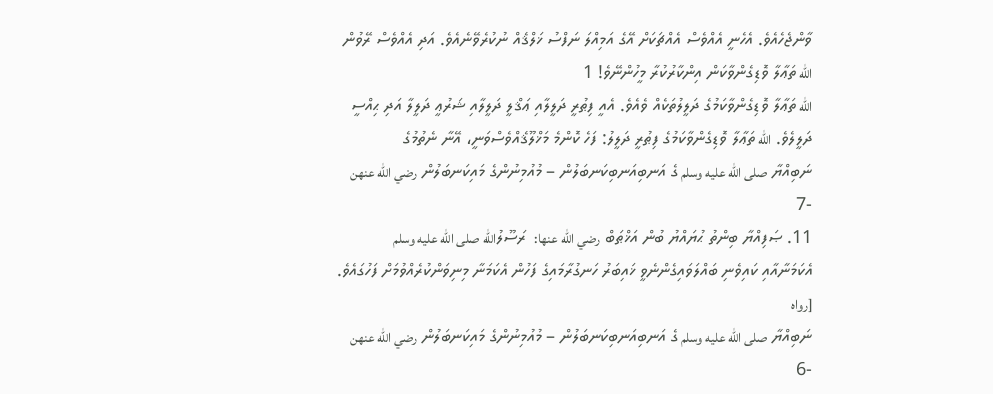ވާންޖެހެއެވެ. އެހެނީ އެއްވެސް އެއްޗަކަށް އޭގެ އަމިއްލަ ނަފްސު ޚަލްޤެއް ނުކުރެވޭނެއެވެ. އަދި އެއްވެސް ރޭވުން
الله ތަޢާލާ ވޮޑިގެންވާކަން އިންކާރުކުރާ މީހުންނޭވެ! 1
الله ތަޢާލާ ވޮޑިގެންވާކަމުގެ ދަލީލުތަކެއް ވެއެވެ. އެއީ ފިޠުރީ ދަލީލާއި ޢަޤްލީ ދަލީލާއި ޝަރުޢީ ދަލީލާ އަދި ޙިއްސީ ދަލީލެވެ. الله ތަޢާލާ ވޮޑިގެންވާކަމުގެ ފިޠުރީ ދަލީލު: ފަހެ ކޮންމެ މަޚްލޫޤެއްވެސްވަނީ، އޭނާ ނެތުމުގެ
ނަބިއްޔާ صلى الله عليه وسلم ގެ އަނބިއަނބިކަނބަލުން – މުއުމިނުންގެ މައިކަނބަލުން رضي الله عنهن -7
11. ޞަފިއްޔާ ބިންތު ޙުޔައްޔު ބުން އަޚްޠަބް رضي الله عنها:   ރަސޫލުالله صلى الله عليه وسلم އެކަމަނާއާއި ކައިވެނި ބައްލަވައިގެންނެވީ ޚައިބަރު ހަނގުރާމައިގެ ފަހުން އެކަމަނާ މިނިވަންކުރެއްވުމަށް ފަހުގައެވެ. [رواه
ނަބިއްޔާ صلى الله عليه وسلم ގެ އަނބިއަނބިކަނބަލުން – މުއުމިނުންގެ މައިކަނބަލުން رضي الله عنهن -6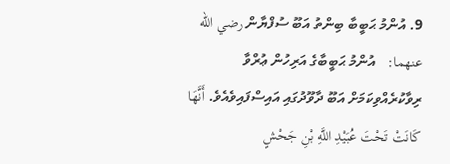9. އުންމު ޙަބީބާ ބިންތު އަބޫ ސުފްޔާން رضي الله عنهما:   އުންމު ޙަބީބާގެ އަރިހުން ޢުރްވާ ރިވާކުރެއްވިކަމަށް އަބޫ ދާވޫދުގައި އައިސްފައިވެއެވެ. أَنَّهَا كَانَتْ تَحْتَ عُبَيْدِ اللَّهِ بْنِ جَحْشٍ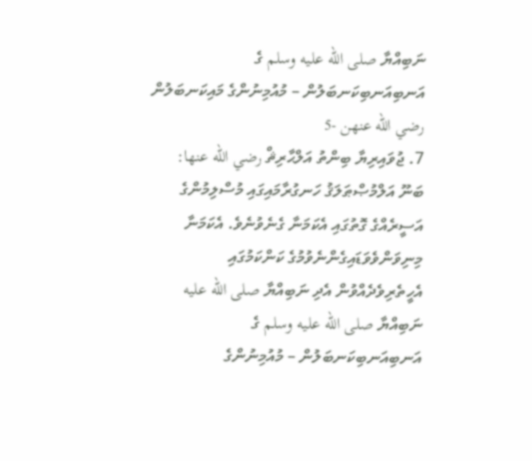ނަބިއްޔާ صلى الله عليه وسلم ގެ އަނބިއަނބިކަނބަލުން – މުއުމިނުންގެ މައިކަނބަލުން رضي الله عنهن -5
7. ޖުވައިރިޔާ ބިންތު އަލްޙާރިޘް رضي الله عنها:   ބަނޫ އަލްމުޞްޠަލަޤު ހަނގުރާމައިގައި މުސްލިމުންގެ އަސީރެއްގެ ގޮތުގައި އެކަމަނާ ގެނެވުނެވެ. އެކަމަނާ މިނިވަންވެވަޑައިގެންނެވުމުގެ ކަންކަމުގައި އެހީތެރިވެދެއްވުން އެދި ނަބިއްޔާ صلى الله عليه
ނަބިއްޔާ صلى الله عليه وسلم ގެ އަނބިއަނބިކަނބަލުން – މުއުމިނުންގެ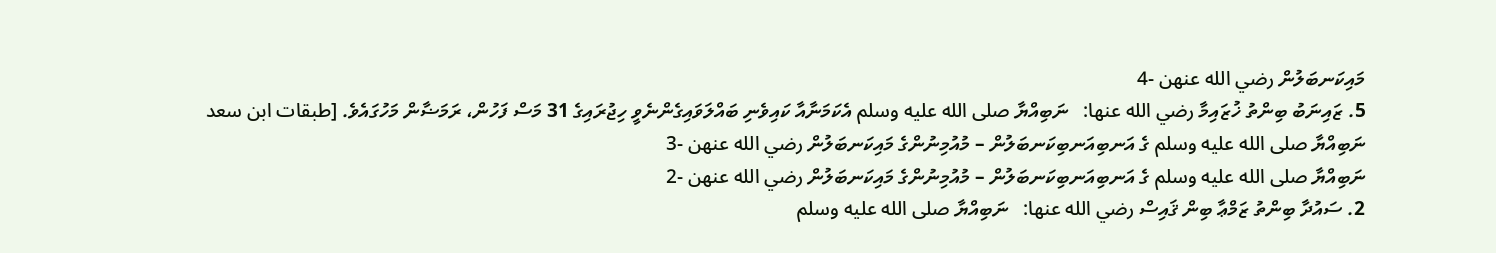މައިކަނބަލުން رضي الله عنهن -4
5. ޒައިނަބު ބިންތު ޚުޒައިމާ رضي الله عنها:   ނަބިއްޔާ صلى الله عليه وسلم އެކަމަނާއާ ކައިވެނި ބައްލަވައިގެންނެވީ ހިޖުރައިގެ 31 މަސް ފަހުން، ރަމަޟާން މަހުގައެވެ. [طبقات ابن سعد
ނަބިއްޔާ صلى الله عليه وسلم ގެ އަނބިއަނބިކަނބަލުން – މުއުމިނުންގެ މައިކަނބަލުން رضي الله عنهن -3
ނަބިއްޔާ صلى الله عليه وسلم ގެ އަނބިއަނބިކަނބަލުން – މުއުމިނުންގެ މައިކަނބަލުން رضي الله عنهن -2
2. ސައުދާ ބިންތު ޒަމްޢާ ބިން ޤައިސް رضي الله عنها:   ނަބިއްޔާ صلى الله عليه وسلم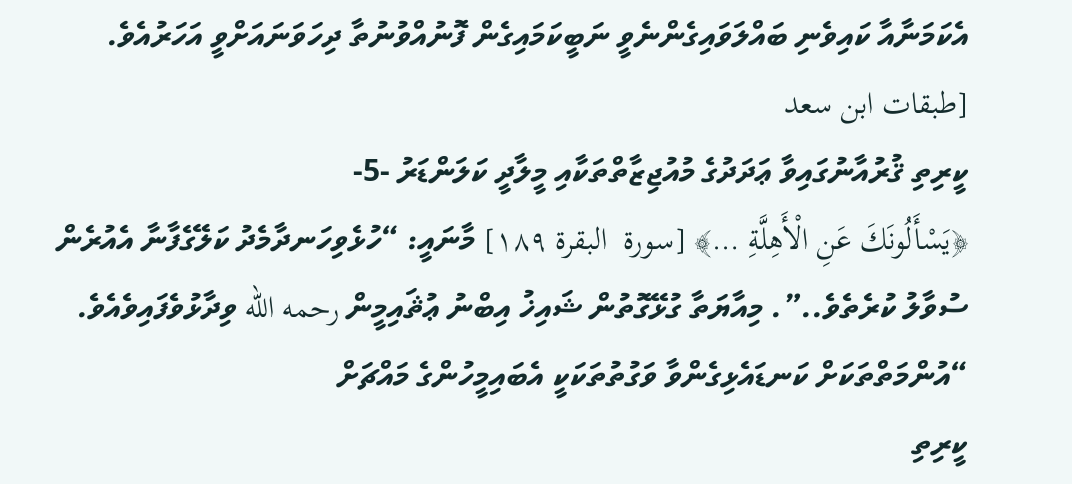އެކަމަނާއާ ކައިވެނި ބައްލަވައިގެންނެވީ ނަބީކަމައިގެން ފޮނުއްވުނުތާ ދިހަވަނައަށްވީ އަހަރުއެވެ. [طبقات ابن سعد
ކީރިތި ޤުރުއާނުގައިވާ ޢަދަދުގެ މުއުޖިޒާތްތަކާއި މީލާދީ ކަލަންޑަރު -5-
﴿يَسْأَلُونَكَ عَنِ الْأَهِلَّةِ …﴾ [سورة  البقرة ١٨٩] މާނައީ: “ހުޅެވިހަނދާމެދު ކަލޭގެފާނާ އެއުރެން ސުވާލު ކުރެތެވެ..”. މިއާޔަތާ ގުޅޭގޮތުން ޝައިޚު އިބްނު ޢުޘައިމީން رحمه الله ވިދާޅުވެފައިވެއެވެ. “އުންމަތްތަކަށް ކަނޑައެޅިގެންވާ ވަގުތުތަކަކީ އެބައިމީހުންގެ މައްޗަށް
ކީރިތި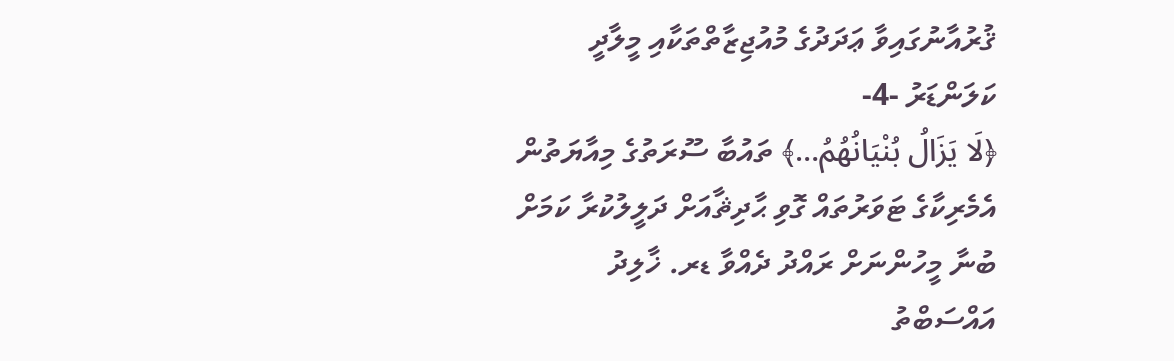ޤުރުއާނުގައިވާ ޢަދަދުގެ މުއުޖިޒާތްތަކާއި މީލާދީ ކަލަންޑަރު -4-
﴿لَا يَزَالُ بُنْيَانُهُمُ…﴾ ތައުބާ ސޫރަތުގެ މިއާޔަތުން އެމެރިކާގެ ޓަވަރުތައް ގޮވި ޙާދިޘާއަށް ދަލީލުކުރާ ކަމަށް ބުނާ މީހުންނަށް ރައްދު ދެއްވާ ޑރ. ޚާލިދު އައްސަބްތު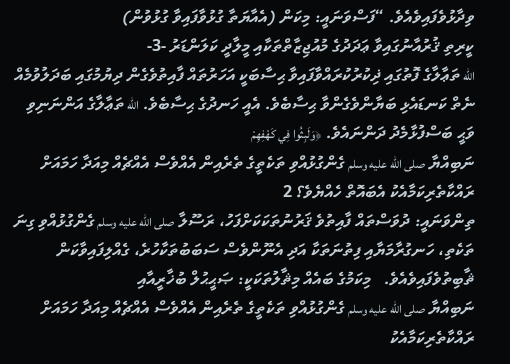ވިދާޅުވެފައިވެއެވެ. “ފަސްވަނައީ: މިކަން (އެއާޔަތާ ގުޅުވާފައިވާ ގުޅުވުން)
ކީރިތި ޤުރުއާނުގައިވާ ޢަދަދުގެ މުއުޖިޒާތްތަކާއި މީލާދީ ކަލަންޑަރު -3-
الله ތަޢާލާގެ ފޮތުގައި ޛިކުރުކުރައްވާފައިވާ ޙިސާބަކީ އަހަރުތައް ފާއިތުވެގެން ދިޔުމުގައި ބަދަލުވުމެއް ނެތް ކަނޑައެޅި ބަޔާންވެގެންވާ ޙިސާބެވެ. އެއީ ހަނދުގެ ޙިސާބެވެ. الله ތަޢާލާގެ އަންނަނިވި ވަޙީ ބަސްފުޅާމެދު ދަންނައެވެ. ﴿وَلَبِثُوا فِي كَهْفِهِمْ
ނަބިއްޔާ صلى الله عليه وسلم ގެންގުޅުއްވި ތަކެތީގެ ތެރެއިން އެއްވެސް އެއްޗެއް މިއަދާ ހަމައަށް ރައްކާތެރިކަމާއެކު އެބައޮތް ހެއްޔެވެ؟ 2
ތިންވަނައީ: ދުވަސްތައް ފާއިތުވެ ޤަރުނުތަކަކަށްފަހު، ރަސޫލާ صلى الله عليه وسلم ގެންގުޅުއްވި ގިނަ ތަކެތި، ހަނގުރާމަޔާއި ފިތުނަތަކާ އަދި އެނޫންވެސް ސަބަބުތަކާހުރެ، ގެއްލިފައިވާކަން ޘާބިތުވެފައިވެއެވެ.   މިކަމުގެ ބައެއް މިޘާލުތަކަކީ: ޞަޙީޙުލް ބުޚާރީއާއި
ނަބިއްޔާ صلى الله عليه وسلم ގެންގުޅުއްވި ތަކެތީގެ ތެރެއިން އެއްވެސް އެއްޗެއް މިއަދާ ހަމައަށް ރައްކާތެރިކަމާއެކު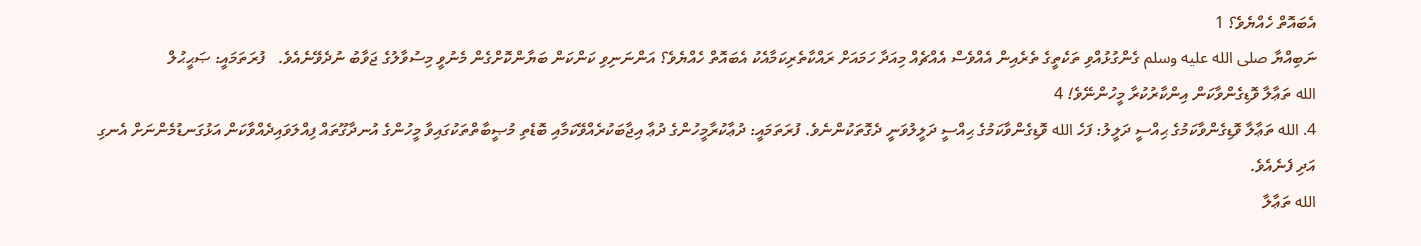އެބައޮތް ހެއްޔެވެ؟ 1
ނަބިއްޔާ صلى الله عليه وسلم ގެންގުޅުއްވި ތަކެތީގެ ތެރެއިން އެއްވެސް އެއްޗެއް މިއަދާ ހަމައަށް ރައްކާތެރިކަމާއެކު އެބައޮތް ހެއްޔެވެ؟ އަންނަނިވި ކަންކަން ބަޔާންކޮށްގެން މެނުވީ މިސުވާލުގެ ޖަވާބު ނުދެވޭނެއެވެ.   ފުރަތަމައީ: ޞަޙީޙުލް
الله ތަޢާލާ ވޮޑިގެންވާކަން އިންކާރުކުރާ މީހުންނޭވެ! 4
4. الله ތަޢާލާ ވޮޑިގެންވާކަމުގެ ޙިއްސީ ދަލީލު: ފަހެ الله ވޮޑިގެންވާކަމުގެ ޙިއްސީ ދަލީލުވަނީ ދެގޮތަކުންނެވެ. ފުރަތަމައީ: ދުޢާކުރާމީހުންގެ ދުޢާ އިޖާބަކުރެއްވޭކަމާއި ބޮޑެތި މުޞީބާތްތަކުގައިވާ މީހުންގެ އުނދާގޫތައް ފިއްލަވައިދެއްވާކަން އަޅުގަނޑުމެންނަށް އެނގި އަދި ފެނެއެވެ.
الله ތަޢާލާ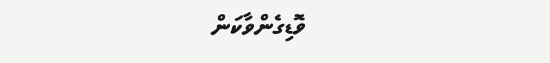ވޮޑިގެންވާކަން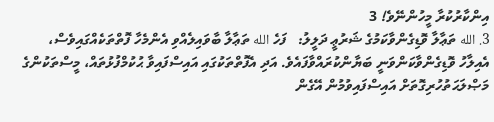އިންކާރުކުރާ މީހުންނޭވެ! 3
3. الله ތަޢާލާ ވޮޑިގެންވާކަމުގެ ޝަރުޢީ ދަލީލު:   ފަހެ الله ތަޢާލާ ބާވައިލެއްވި އެންމެހާ ފޮތްތަކެއްގައިވެސް، އެއިލާހު ވޮޑިގެންވާކަންވަނީ ބަޔާންކުރައްވާފައެވެ. އަދި އެފޮތްތަކުގައި އައިސްފައިވާ ޙުކުމްފުޅުތައް، މީސްތަކުންގެ މަޞްލަޙަތުހުރިގޮތަށް އައިސްފައިވުމުން އޭގެން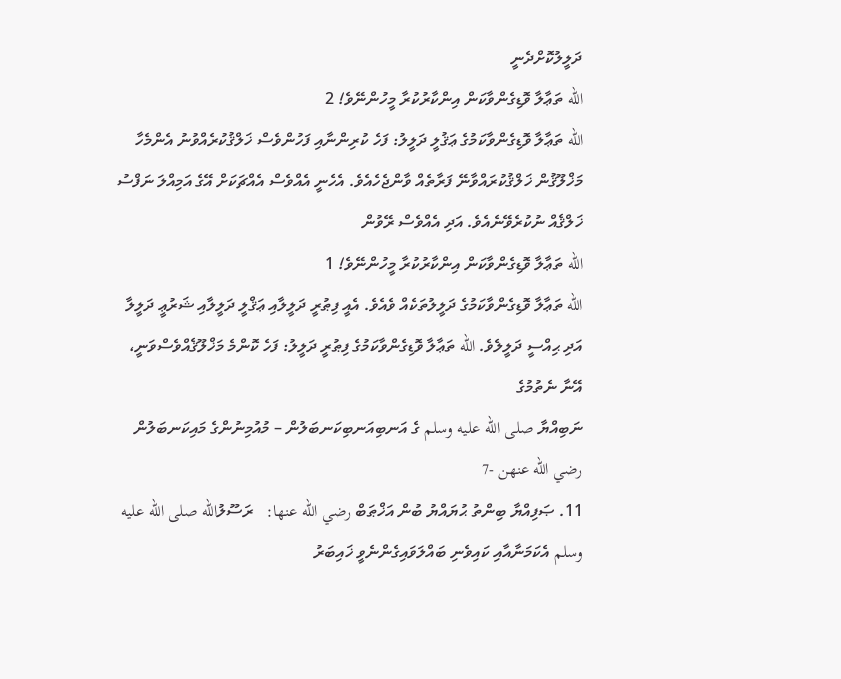ދަލީލުކޮށްދެނީ
الله ތަޢާލާ ވޮޑިގެންވާކަން އިންކާރުކުރާ މީހުންނޭވެ! 2
الله ތަޢާލާ ވޮޑިގެންވާކަމުގެ ޢަޤުލީ ދަލީލު: ފަހެ ކުރިންނާއި ފަހުންވެސް ޚަލްޤުކުރެއްވުނު އެންމެހާ މަޚްލޫޤުން ޚަލްޤުކުރައްވާނޭ ފަރާތެއް ވާންޖެހެއެވެ. އެހެނީ އެއްވެސް އެއްޗަކަށް އޭގެ އަމިއްލަ ނަފްސު ޚަލްޤެއް ނުކުރެވޭނެއެވެ. އަދި އެއްވެސް ރޭވުން
الله ތަޢާލާ ވޮޑިގެންވާކަން އިންކާރުކުރާ މީހުންނޭވެ! 1
الله ތަޢާލާ ވޮޑިގެންވާކަމުގެ ދަލީލުތަކެއް ވެއެވެ. އެއީ ފިޠުރީ ދަލީލާއި ޢަޤްލީ ދަލީލާއި ޝަރުޢީ ދަލީލާ އަދި ޙިއްސީ ދަލީލެވެ. الله ތަޢާލާ ވޮޑިގެންވާކަމުގެ ފިޠުރީ ދަލީލު: ފަހެ ކޮންމެ މަޚްލޫޤެއްވެސްވަނީ، އޭނާ ނެތުމުގެ
ނަބިއްޔާ صلى الله عليه وسلم ގެ އަނބިއަނބިކަނބަލުން – މުއުމިނުންގެ މައިކަނބަލުން رضي الله عنهن -7
11. ޞަފިއްޔާ ބިންތު ޙުޔައްޔު ބުން އަޚްޠަބް رضي الله عنها:   ރަސޫލުالله صلى الله عليه وسلم އެކަމަނާއާއި ކައިވެނި ބައްލަވައިގެންނެވީ ޚައިބަރު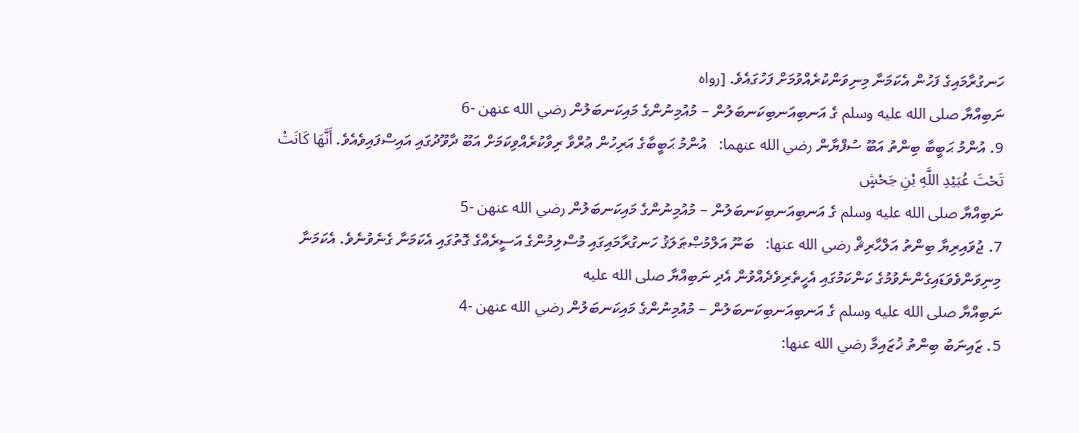ހަނގުރާމައިގެ ފަހުން އެކަމަނާ މިނިވަންކުރެއްވުމަށް ފަހުގައެވެ. [رواه
ނަބިއްޔާ صلى الله عليه وسلم ގެ އަނބިއަނބިކަނބަލުން – މުއުމިނުންގެ މައިކަނބަލުން رضي الله عنهن -6
9. އުންމު ޙަބީބާ ބިންތު އަބޫ ސުފްޔާން رضي الله عنهما:   އުންމު ޙަބީބާގެ އަރިހުން ޢުރްވާ ރިވާކުރެއްވިކަމަށް އަބޫ ދާވޫދުގައި އައިސްފައިވެއެވެ. أَنَّهَا كَانَتْ تَحْتَ عُبَيْدِ اللَّهِ بْنِ جَحْشٍ
ނަބިއްޔާ صلى الله عليه وسلم ގެ އަނބިއަނބިކަނބަލުން – މުއުމިނުންގެ މައިކަނބަލުން رضي الله عنهن -5
7. ޖުވައިރިޔާ ބިންތު އަލްޙާރިޘް رضي الله عنها:   ބަނޫ އަލްމުޞްޠަލަޤު ހަނގުރާމައިގައި މުސްލިމުންގެ އަސީރެއްގެ ގޮތުގައި އެކަމަނާ ގެނެވުނެވެ. އެކަމަނާ މިނިވަންވެވަޑައިގެންނެވުމުގެ ކަންކަމުގައި އެހީތެރިވެދެއްވުން އެދި ނަބިއްޔާ صلى الله عليه
ނަބިއްޔާ صلى الله عليه وسلم ގެ އަނބިއަނބިކަނބަލުން – މުއުމިނުންގެ މައިކަނބަލުން رضي الله عنهن -4
5. ޒައިނަބު ބިންތު ޚުޒައިމާ رضي الله عنها: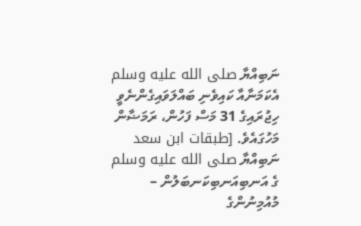ނަބިއްޔާ صلى الله عليه وسلم އެކަމަނާއާ ކައިވެނި ބައްލަވައިގެންނެވީ ހިޖުރައިގެ 31 މަސް ފަހުން، ރަމަޟާން މަހުގައެވެ. [طبقات ابن سعد
ނަބިއްޔާ صلى الله عليه وسلم ގެ އަނބިއަނބިކަނބަލުން – މުއުމިނުންގެ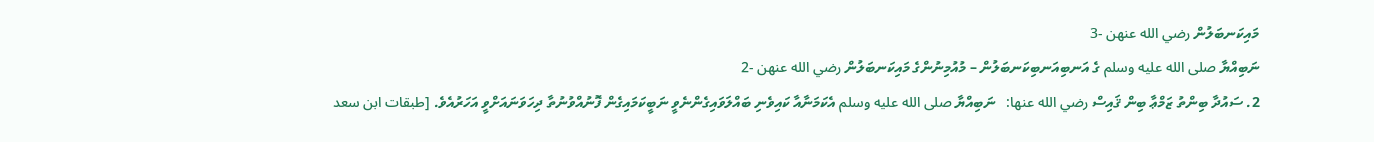މައިކަނބަލުން رضي الله عنهن -3
ނަބިއްޔާ صلى الله عليه وسلم ގެ އަނބިއަނބިކަނބަލުން – މުއުމިނުންގެ މައިކަނބަލުން رضي الله عنهن -2
2. ސައުދާ ބިންތު ޒަމްޢާ ބިން ޤައިސް رضي الله عنها:   ނަބިއްޔާ صلى الله عليه وسلم އެކަމަނާއާ ކައިވެނި ބައްލަވައިގެންނެވީ ނަބީކަމައިގެން ފޮނުއްވުނުތާ ދިހަވަނައަށްވީ އަހަރުއެވެ. [طبقات ابن سعد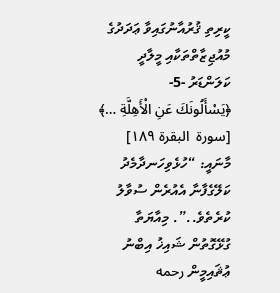ކީރިތި ޤުރުއާނުގައިވާ ޢަދަދުގެ މުއުޖިޒާތްތަކާއި މީލާދީ ކަލަންޑަރު -5-
﴿يَسْأَلُونَكَ عَنِ الْأَهِلَّةِ …﴾ [سورة  البقرة ١٨٩] މާނައީ: “ހުޅެވިހަނދާމެދު ކަލޭގެފާނާ އެއުރެން ސުވާލު ކުރެތެވެ..”. މިއާޔަތާ ގުޅޭގޮތުން ޝައިޚު އިބްނު ޢުޘައިމީން رحمه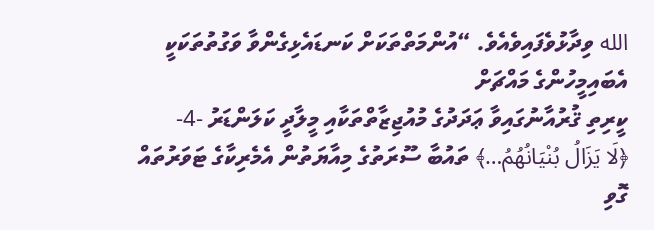الله ވިދާޅުވެފައިވެއެވެ. “އުންމަތްތަކަށް ކަނޑައެޅިގެންވާ ވަގުތުތަކަކީ އެބައިމީހުންގެ މައްޗަށް
ކީރިތި ޤުރުއާނުގައިވާ ޢަދަދުގެ މުއުޖިޒާތްތަކާއި މީލާދީ ކަލަންޑަރު -4-
﴿لَا يَزَالُ بُنْيَانُهُمُ…﴾ ތައުބާ ސޫރަތުގެ މިއާޔަތުން އެމެރިކާގެ ޓަވަރުތައް ގޮވި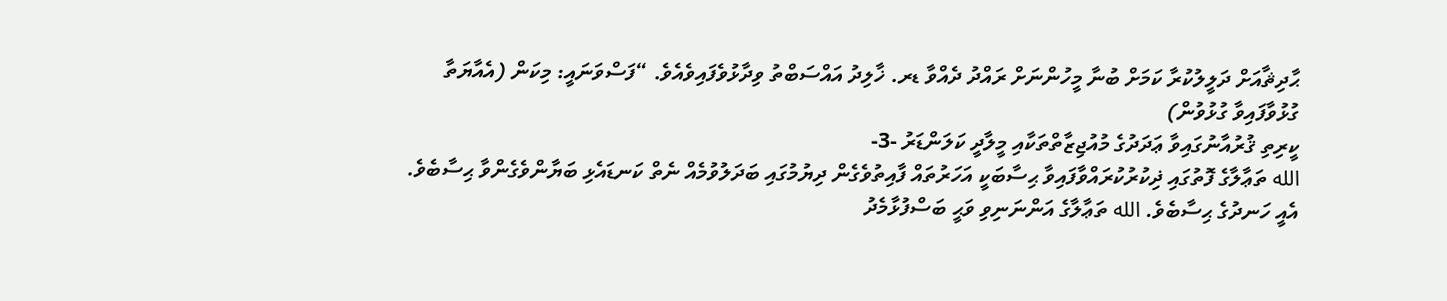ޙާދިޘާއަށް ދަލީލުކުރާ ކަމަށް ބުނާ މީހުންނަށް ރައްދު ދެއްވާ ޑރ. ޚާލިދު އައްސަބްތު ވިދާޅުވެފައިވެއެވެ. “ފަސްވަނައީ: މިކަން (އެއާޔަތާ ގުޅުވާފައިވާ ގުޅުވުން)
ކީރިތި ޤުރުއާނުގައިވާ ޢަދަދުގެ މުއުޖިޒާތްތަކާއި މީލާދީ ކަލަންޑަރު -3-
الله ތަޢާލާގެ ފޮތުގައި ޛިކުރުކުރައްވާފައިވާ ޙިސާބަކީ އަހަރުތައް ފާއިތުވެގެން ދިޔުމުގައި ބަދަލުވުމެއް ނެތް ކަނޑައެޅި ބަޔާންވެގެންވާ ޙިސާބެވެ. އެއީ ހަނދުގެ ޙިސާބެވެ. الله ތަޢާލާގެ އަންނަނިވި ވަޙީ ބަސްފުޅާމެދު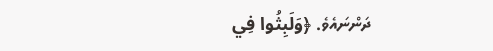ދަންނައެވެ. ﴿وَلَبِثُوا فِي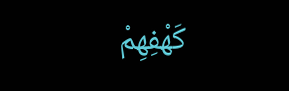كَهْفِهِمْ